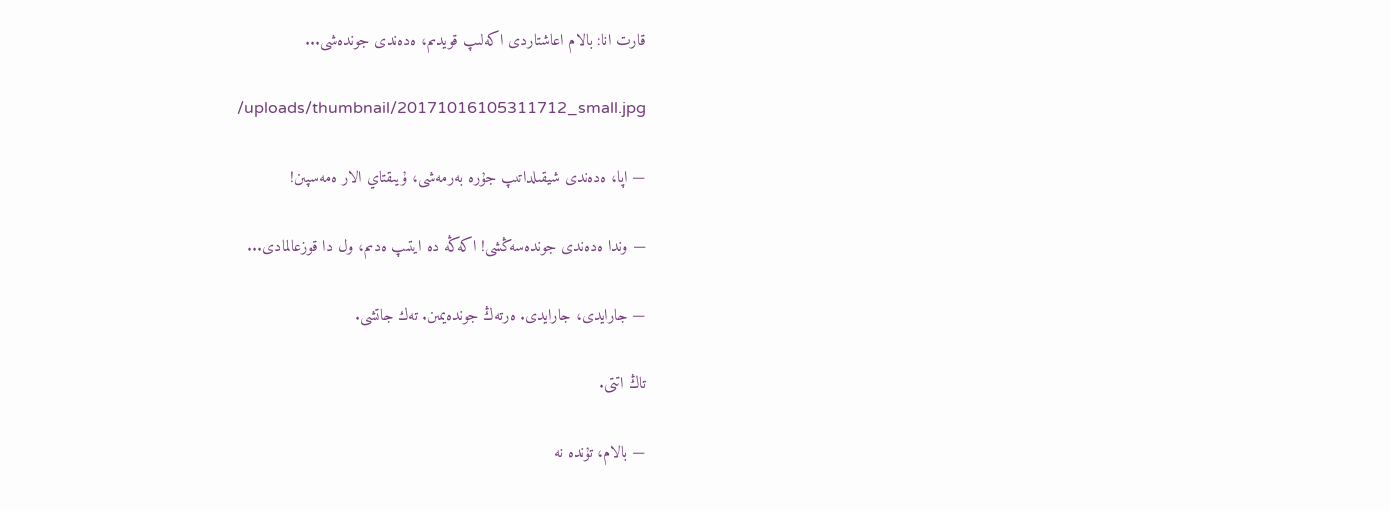قارت انا: بالام اعاشتاردى اكەلىپ قويدىم، ەدەندى جوندەشى...

/uploads/thumbnail/20171016105311712_small.jpg

— اپا، ەدەندى شيقىلداتىپ جۇرە بەرمەشى، ۇيىقتاي الار ەمەسپىن!

— وندا ەدەندى جوندەسەڭشى! اكەڭە دە ايتىپ ەدىم، ول دا قوزعالمادى...

— جارايدى، جارايدى. ەرتەڭ جوندەيمىن. تەك جاتشى.

تاڭ اتتى.

— بالام، تۇندە نە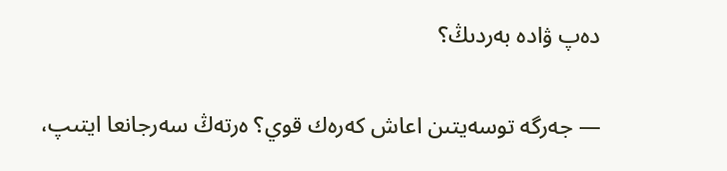دەپ ۋادە بەردىڭ؟

— جەرگە توسەيتىن اعاش كەرەك قوي؟ ەرتەڭ سەرجانعا ايتىپ،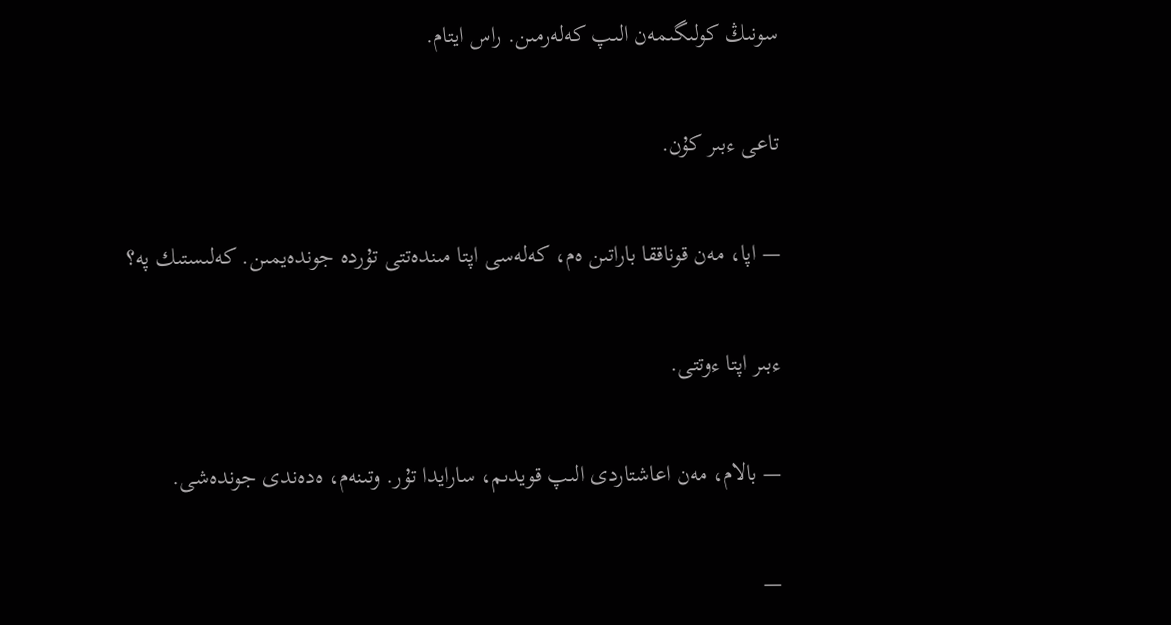سونىڭ كولىگىمەن الىپ كەلەرمىن. راس ايتام.

تاعى ءبىر كۇن.

— اپا، مەن قوناققا باراتىن ەم، كەلەسى اپتا مىندەتتى تۇردە جوندەيمىن. كەلىستىك پە؟

ءبىر اپتا ءوتتى.

— بالام، مەن اعاشتاردى الىپ قويدىم، سارايدا تۇر. وتىنەم، ەدەندى جوندەشى.

—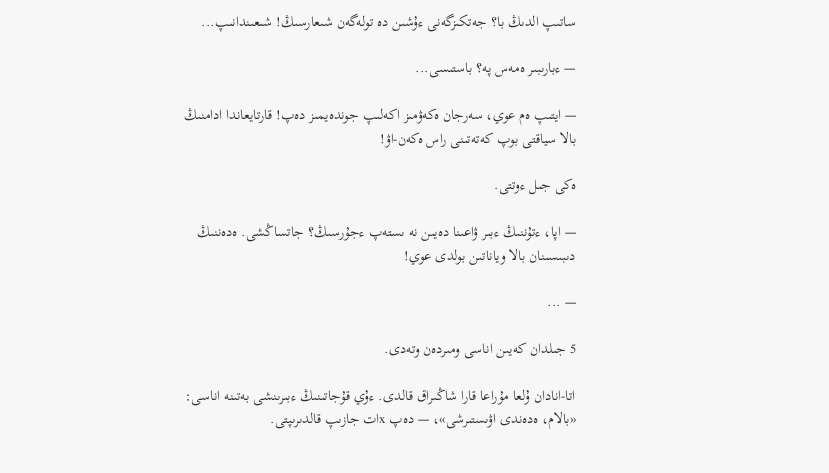ساتىپ الدىڭ با؟ جەتكىزگەنى ءۇشىن دە تولەگەن شىعارسىڭ! شىعىندانىپ...

— ءبارىبىر ەمەس پە؟ باستىسى...

— ايتىپ ەم عوي، سەرجان ەكەۋمىز اكەلىپ جوندەيمىز دەپ! قارتايعاندا ادامنىڭ بالا سياقتى بوپ كەتەتىنى راس ەكەن-اۋ!

ەكى جىل ءوتتى.

— اپا، ءتۇننىڭ ءبىر ۋاعىنا دەيىن نە ىستەپ ءجۇرسىڭ؟ جاتساڭشى. ەدەننىڭ دىبىسىنان بالا وياناتىن بولدى عوي!

— ...

5 جىلدان كەيىن اناسى ومىردەن وتەدى.

اتا-انادان ۇلعا مۇراعا قارا شاڭىراق قالدى. ءۇي قۇجاتىنىڭ ءبىرىنشى بەتىنە اناسى:
«بالام، ەدەندى اۋىستىرشى»، — دەپ xات جازىپ قالدىرىپتى.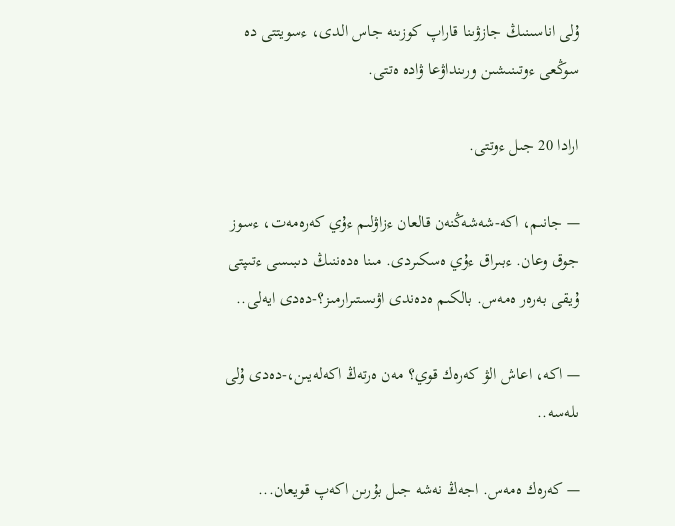ۇلى اناسىنىڭ جازۋىنا قاراپ كوزىنە جاس الدى، ءسويتتى دە سوڭعى ءوتىنىشىن ورىنداۋعا ۋادە ەتتى.

ارادا 20 جىل ءوتتى.

— جانىم، اكە-شەشەڭنەن قالعان ءزاۋلىم ءۇي كەرەمەت، ءسوز جوق وعان. ءبىراق ءۇي ەسكىردى. مىنا ەدەننىڭ دىبىسى ءتىپتى ۇيقى بەرەر ەمەس. بالكىم ەدەندى اۋىستىرارمىز؟-دەدى ايەلى..

— اكە، اعاش الۋ كەرەك قوي؟ مەن ەرتەڭ اكەلەيىن،-دەدى ۇلى ىلەسە..

— كەرەك ەمەس. اجەڭ نەشە جىل بۇرىن اكەپ قويعان...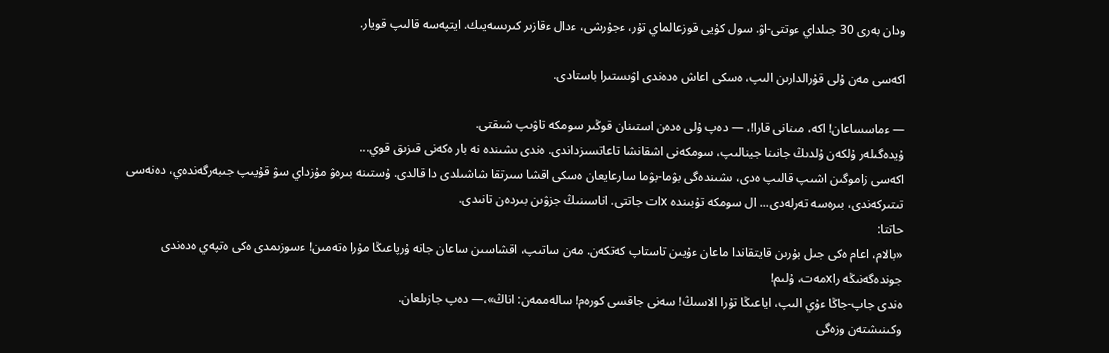ودان بەرى 30 جىلداي ءوتتى-اۋ. سول كۇيى قوزعالماي تۇر، ءجۇرشى، ءدال ءقازىر كىرىسەيىك. ايتپەسە قالىپ قويار.

اكەسى مەن ۇلى قۇرالدارىن الىپ، ەسكى اعاش ەدەندى اۋىستىرا باستادى.

— ءماسساعان! اكە، مىنانى قارا!، — دەپ ۇلى ەدەن استىنان قوڭىر سومكە تاۋىپ شىقتى.
ۇيدەگىلەر ۇلكەن ۇلدىڭ جانىنا جينالىپ، سومكەنى اشقانشا تاعاتسىزداندى. ەندى ىشىندە نە بار ەكەنى قىزىق قوي...
اكەسى زاموگىن اشىپ قالىپ ەدى، ىشىندەگى بۋما-بۋما سارعايعان ەسكى اقشا سىرتقا شاشىلدى دا قالدى. ۇستىنە بىرەۋ مۇزداي سۋ قۇيىپ جىبەرگەندەي، دەنەسى تىتىركەندى، بىرەسە تەرلەدى... ال سومكە تۇبىندە xات جاتتى. اناسىنىڭ جزۋىن بىردەن تانىدى.
حاتتا:
«بالام، اعام ەكى جىل بۇرىن قايتقاندا ماعان ءۇيىن تاستاپ كەتكەن. مەن ساتىپ، اقشاسىن ساعان جانە ۇرپاعىڭا مۇرا ەتەمىن! ءسوزىمدى ەكى ەتپەي ەدەندى جوندەگەنىڭە راxمەت، ۇلىم!
ەندى جاپ-جاڭا ءۇي الىپ، اياعىڭا تۇرا الاسىڭ! سەنى جاقسى كورەم! سالەممەن: اناڭ»،— دەپ جازىلعان.
وكىنىشتەن وزەگى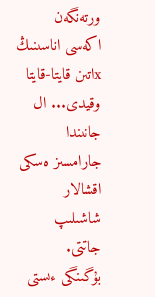ورتەنگەن اكەسى اناسىنىڭ xاتىن قايتا-قايتا وقيدى... ال جانىندا جارامسىز ەسكى اقشالار شاشىلىپ جاتتى.
بۇگىنگى ءىستى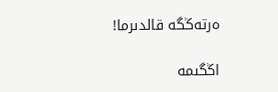ەرتەڭگە قالدىرما!

اڭگىمە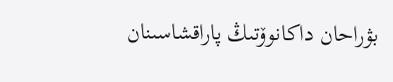بۋراحان داكانوۆتىڭ پاراقشاسىنان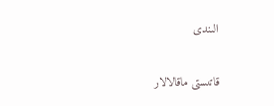الىندى

قاتىستى ماقالالار